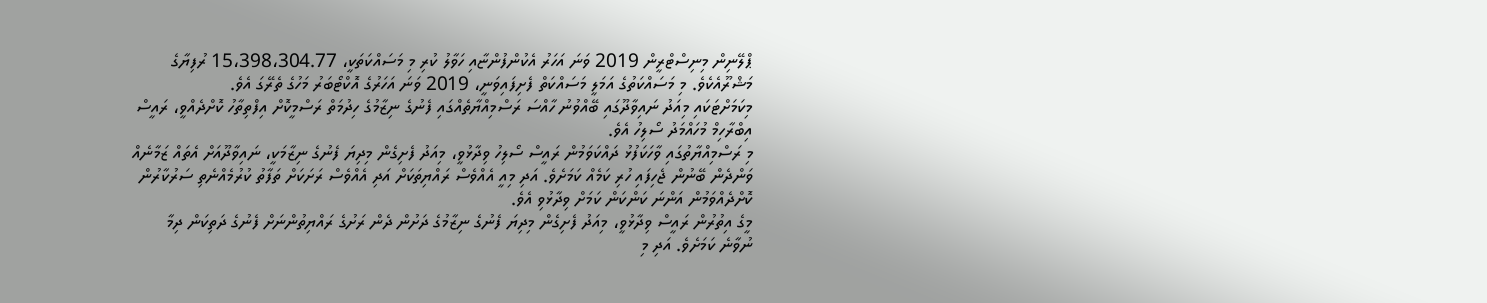ޕްލޭނިން މިނިސްޓްރީން 2019 ވަނަ އަހަރު އެކުންފުންޏާއި ހަވާލު ކުރި މި މަސައްކަތަކީ، 15،398،304.77 ރުފިޔާގެ މަޝްރޫއެކެވެ. މި މަސައްކަތުގެ އަމަލީ މަސައްކަތް ފެށިފައިވަނީ، 2019 ވަނަ އަހަރުގެ އޮކްޓޯބަރު މަހުގެ ތެރޭގަ އެވެ.
މިކަމަށްޓަކައި މިއަދު ނައިވާދޫގައި ބޭއްވުނު ހާއްސަ ރަސްމިއްޔާތެއްގައި ފެނުގެ ނިޒާމުގެ ހިދުމަތް ރަސްމީކޮށް އިފްތިތާހު ކޮށްދެއްވީ، ރައީސް އިބްރާހިމް މުހައްމަދު ސޯލިހު އެވެ.
މި ރަސްމިއްޔާތުގައި ވާހަކަފުޅު ދައްކަވަމުން ރައީސް ސޯލިހު ވިދާޅުވީ، މިއަދު ފެށިގެން މިދިޔަ ފެނުގެ ނިޒާމަކީ، ނައިވާދޫއަށް އެތައް ޒަމާނެއް ވަންދެން ބޭނުން ޖެހިފައި ހުރި ކަމެއް ކަމަށެވެ. އަދި މިއީ އެއްވެސް ރައްޔިތަކަށް އަދި އެއްވެސް ރަށަކަށް ތަފާތު ކުރުމެއްނެތި ސަރުކާރުން ކޮށްދެއްވަމުން އަންނަ ކަންކަން ކަމަށް ވިދާޅުވި އެވެ.
މީގެ އިތުރުން ރައީސް ވިދާޅުވީ، މިއަދު ފެށިގެން މިދިޔަ ފެނުގެ ނިޒާމުގެ ދަށުން ދެން ރަށުގެ ރައްޔިތުންނަށް ފެނުގެ ދަތިކަން ދިމާ ނުވާނެ ކަމަށެވެ. އަދި މި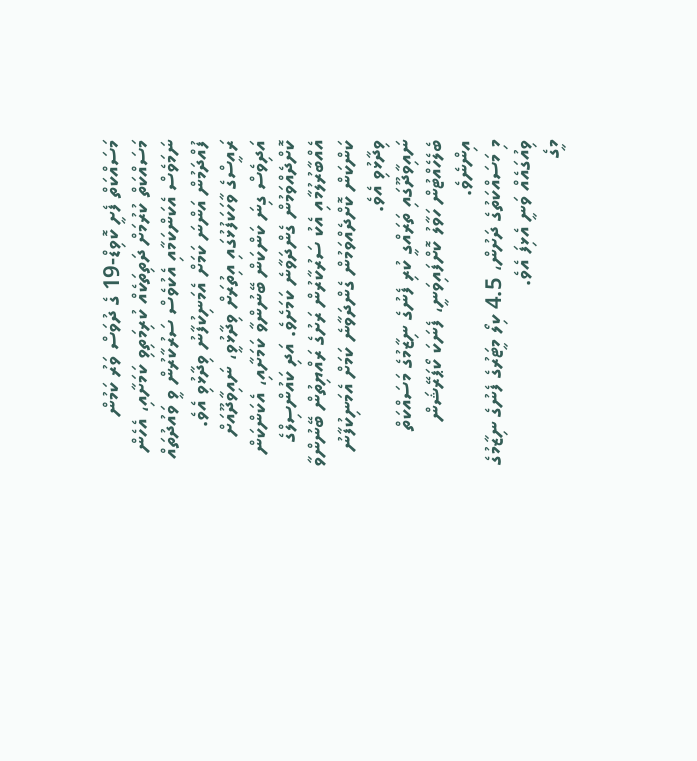މަސައްކަތް ފެށީ ކޮވިޑް-19 ގެ ދުވަސް ވަރު ކަމުން މަސައްކަތް ކުރުމަށް ދަތިތަކެއް ކުރިމަތިވި ކަމަށާއި، އެހެން ނަމަވެސް އެކަންކަމާއި އެކުވެސް ސަރުކާރުން ވީ ވައުދުތައް ފުއްދަމުން އަންނަ ކަމަށް އެމަނިކުފާނު ވިދާޅުވި އެވެ.
ރައީސްގެ ވާހަކަފުޅުގައި އިތުރަށް ވިދާޅުވީ، ނައިވާދޫއަށް އަދިވެސް ގިނަ ކަންކަން ބޭނުންވާ ކަމަށާއި، އެކަންކަން ކޮށްދެއްވަމުން ގެންދަވާނެ ކަމަށެވެ. އަދި ކައުންސިލްގެ އެއްބާރުލުމާއި އެކު ސަރުކާރުން ރަށުގެ ރައްޔިތުން ބޭނުންވާ ކަންކަން ކޮށްދެއްވަމުން ގެންދަވާނެ ކަމަށް އެމަނިކުފާނު ވިދާޅުވި އެވެ.
ނައިވާދޫގައި ތަރައްގީ ކުރި ފެނުގެ ނިޒާމުގެ މަސައްކަތް ބެލެހެއްޓުން ހަވާލު ކޮށްފައިވަނީ، ފެނަކަ ކޯޕަރޭޝަން އިންނެވެ.
މި މަސައްކަތުގެ ދަށުން، 4.5 ކިލޯ މީޓަރުގެ ފެނުގެ ނިޒާމުގެ ވިއުގައެއް ވަނީ އެޅިފަ އެވެ.
މީގެ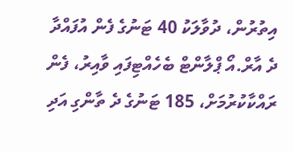އިތުރުން، ދުވާލަކު 40 ޓަނުގެ ފެން އުފައްދާ ދެ އާރް.އޯ ޕްލާންޓް ބެހެއްޓިފައި ވާއިރު، ފެން ރައްކާކުރުމަށް، 185 ޓަނުގެ ދެ ތާންގި އަދި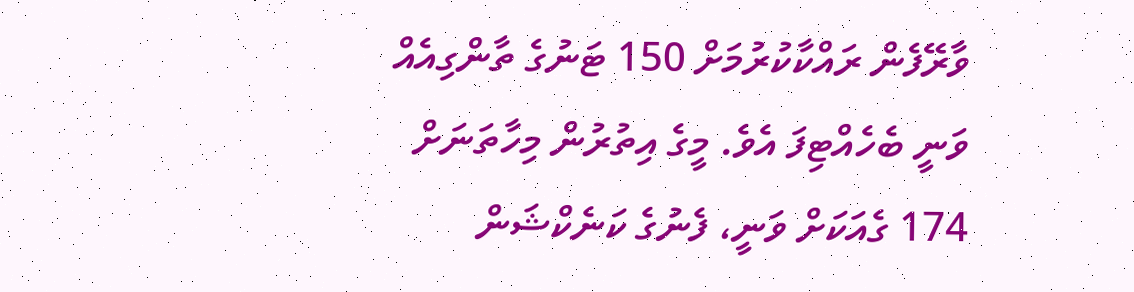ވާރޭފެން ރައްކާކުރުމަށް 150 ޓަނުގެ ތާންގިއެއް ވަނީ ބެހެއްޓިފަ އެވެ. މީގެ އިތުރުން މިހާތަނަށް 174 ގެއަކަށް ވަނީ، ފެނުގެ ކަނެކްޝަން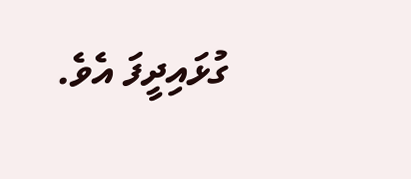ގުޅައިދީފަ އެވެ.